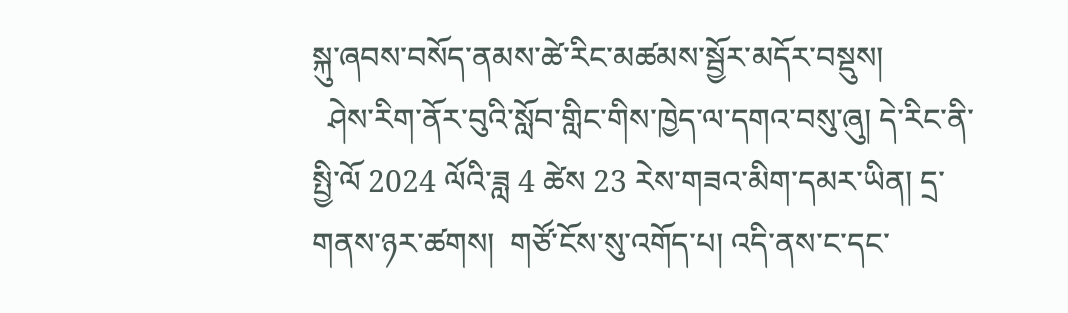སྐུ་ཞབས་བསོད་ནམས་ཚེ་རིང་མཚམས་སྦྱོར་མདོར་བསྡུས།
  ཤེས་རིག་ནོར་བུའི་སློབ་གླིང་གིས་ཁྱེད་ལ་དགའ་བསུ་ཞུ། དེ་རིང་ནི་སྤྱི་ལོ 2024 ལོའི་ཟླ 4 ཚེས 23 རེས་གཟའ་མིག་དམར་ཡིན། དྲ་གནས་ཉར་ཚགས།  གཙོ་ངོས་སུ་འགོད་པ། འདི་ནས་ང་དང་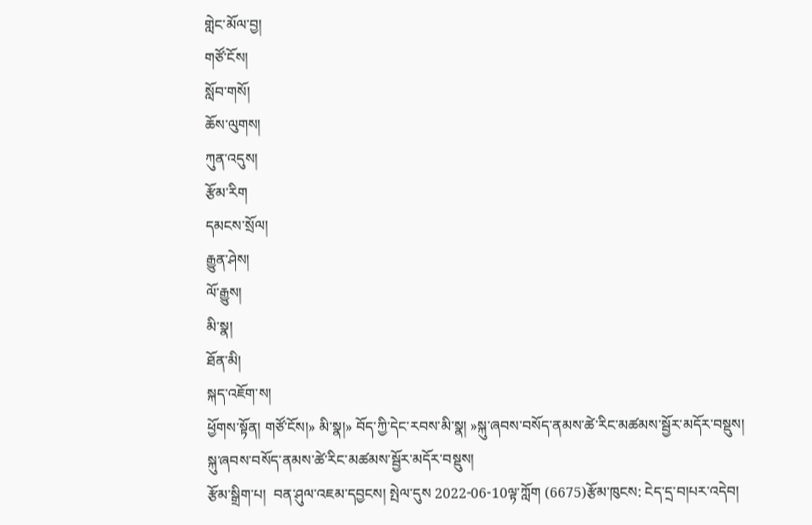གླེང་མོལ་བྱ།
གཙོ་ངོས།
སློབ་གསོ།
ཆོས་ལུགས།
ཀུན་འདུས།
རྩོམ་རིག
དམངས་སྲོལ།
རྒྱུན་ཤེས།
ལོ་རྒྱུས།
མི་སྣ།
ཐོན་མི།
སྐད་འཇོག་ས།
ཕྱོགས་སྟོན། གཙོ་ངོས།» མི་སྣ།» བོད་ཀྱི་དེང་རབས་མི་སྣ། »སྐུ་ཞབས་བསོད་ནམས་ཚེ་རིང་མཚམས་སྦྱོར་མདོར་བསྡུས།
སྐུ་ཞབས་བསོད་ནམས་ཚེ་རིང་མཚམས་སྦྱོར་མདོར་བསྡུས།
རྩོམ་སྒྲིག་པ།  བན་ཤུལ་འཇམ་དབྱངས། སྤེལ་དུས 2022-06-10ལྟ་ཀློག (6675)རྩོམ་ཁུངས: ངེད་དྲ་བ།པར་འདེབ།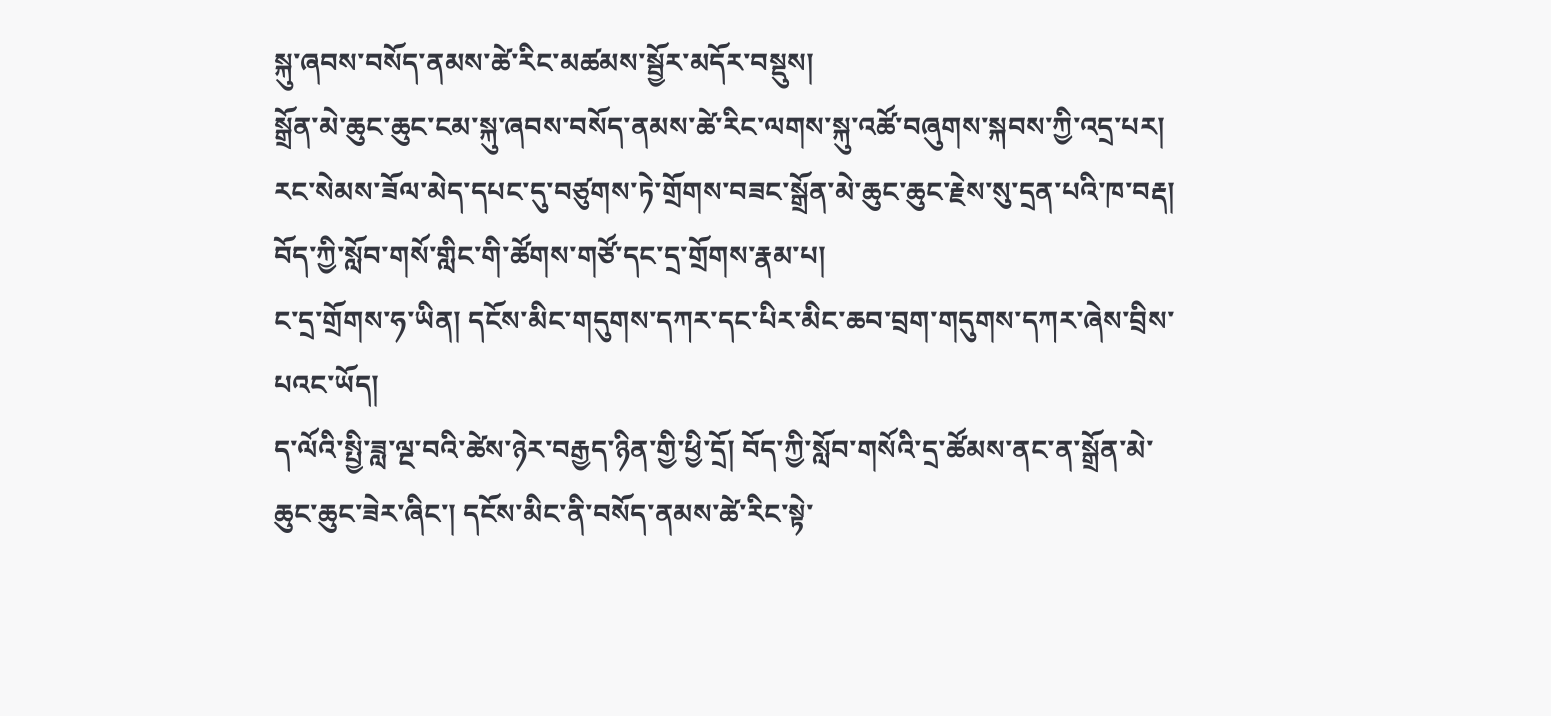སྐུ་ཞབས་བསོད་ནམས་ཚེ་རིང་མཚམས་སྦྱོར་མདོར་བསྡུས།
སྒྲོན་མེ་ཆུང་ཆུང་ངམ་སྐུ་ཞབས་བསོད་ནམས་ཚེ་རིང་ལགས་སྐུ་འཚོ་བཞུགས་སྐབས་ཀྱི་འདྲ་པར།
རང་སེམས་ཟོལ་མེད་དཔང་དུ་བཙུགས་ཏེ་གྲོགས་བཟང་སྒྲོན་མེ་ཆུང་ཆུང་རྗེས་སུ་དྲན་པའི་ཁ་བརྡ།
བོད་ཀྱི་སློབ་གསོ་གླིང་གི་ཚོགས་གཙོ་དང་དྲ་གྲོགས་རྣམ་པ།
ང་དྲ་གྲོགས་ཧ་ཡིན། དངོས་མིང་གདུགས་དཀར་དང་པིར་མིང་ཆབ་བྲག་གདུགས་དཀར་ཞེས་བྲིས་པའང་ཡོད།
ད་ལོའི་སྤྱི་ཟླ་ལྔ་བའི་ཚེས་ཉེར་བརྒྱད་ཉིན་གྱི་ཕྱི་དྲོ། བོད་ཀྱི་སློབ་གསོའི་དྲ་ཚོམས་ནང་ན་སྒྲོན་མེ་ཆུང་ཆུང་ཟེར་ཞིང་། དངོས་མིང་ནི་བསོད་ནམས་ཚེ་རིང་སྟེ་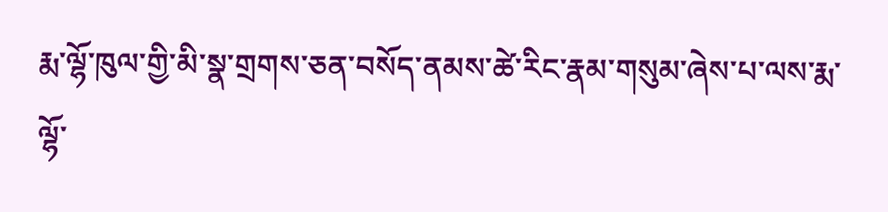རྨ་ལྷོ་ཁུལ་གྱི་མི་སྣ་གྲགས་ཅན་བསོད་ནམས་ཚེ་རིང་རྣམ་གསུམ་ཞེས་པ་ལས་རྨ་ལྷོ་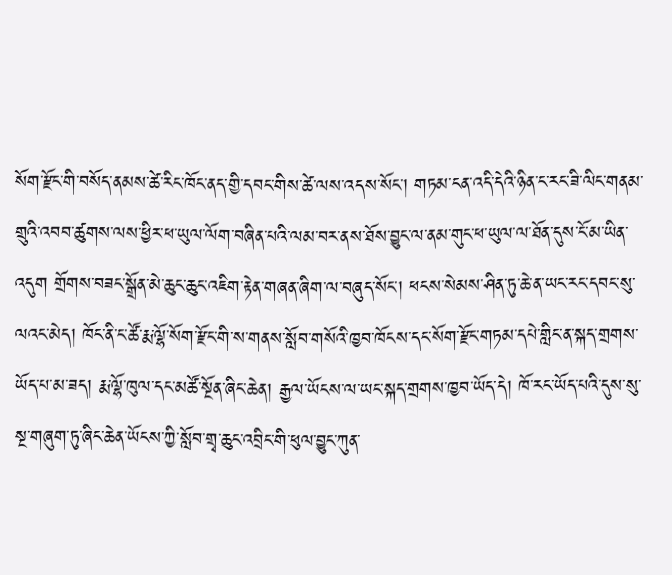སོག་རྫོང་གི་བསོད་ནམས་ཚེ་རིང་ཁོང་ནད་གྱི་དབང་གིས་ཚེ་ལས་འདས་སོང་། གཏམ་ངན་འདི་དེའི་ཉིན་ང་རང་ཟི་ལིང་གནམ་གྲུའི་འབབ་ཚུགས་ལས་ཕྱིར་ཕ་ཡུལ་ལོག་བཞིན་པའི་ལམ་བར་ནས་ཐོས་བྱུང་ལ་ནམ་གུང་ཕ་ཡུལ་ལ་ཐོན་དུས་ངོ་མ་ཡིན་འདུག གྲོགས་བཟང་སྒྲོན་མེ་ཆུང་ཆུང་འཇིག་རྟེན་གཞན་ཞིག་ལ་བཞུད་སོང་། ཕངས་སེམས་ཤིན་ཏུ་ཆེ་ན་ཡང་རང་དབང་སུ་ལའང་མེད། ཁོང་ནི་ང་ཚོ་རྨ་ལྷོ་སོག་རྫོང་གི་ས་གནས་སློབ་གསོའི་ཁྱབ་ཁོངས་དང་སོག་རྫོང་གཏམ་དཔེ་གླིང་ན་སྐད་གྲགས་ཡོད་པ་མ་ཟད། རྨ་ལྷོ་ཁུལ་དང་མཚོ་སྔོན་ཞིང་ཆེན། རྒྱལ་ཡོངས་ལ་ཡང་སྐད་གྲགས་ཁྱབ་ཡོད་དེ། ཁོ་རང་ཡོད་པའི་དུས་སུ་སྔ་གཞུག་ཏུ་ཞིང་ཆེན་ཡོངས་ཀྱི་སློབ་གྲྭ་ཆུང་འབྲིང་གི་ཕུལ་བྱུང་ཀུན་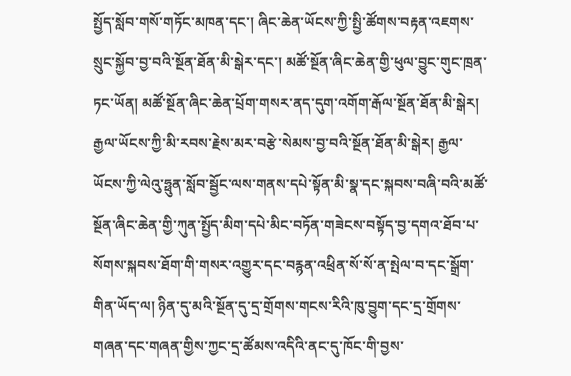སྤྱོད་སློབ་གསོ་གཏོང་མཁན་དང་། ཞིང་ཆེན་ཡོངས་ཀྱི་སྤྱི་ཚོགས་བརྟན་འཇགས་སྲུང་སྐྱོབ་བྱ་བའི་སྔོན་ཐོན་མི་སྒེར་དང་། མཚོ་སྔོན་ཞིང་ཆེན་གྱི་ཕུལ་བྱུང་གུང་ཁྲན་ཏང་ཡོན། མཚོ་སྔོན་ཞིང་ཆེན་པྲོག་གསར་ནད་དུག་འགོག་རྒོལ་སྔོན་ཐོན་མི་སྒེར། རྒྱལ་ཡོངས་ཀྱི་མི་རབས་རྗེས་མར་བརྩེ་སེམས་བྱ་བའི་སྔོན་ཐོན་མི་སྒེར། རྒྱལ་ཡོངས་ཀྱི་ལེའུ་ཧྥུན་སློབ་སྦྱོང་ལས་གནས་དཔེ་སྟོན་མི་སྣ་དང་སྐབས་བཞི་བའི་མཚོ་སྔོན་ཞིང་ཆེན་གྱི་ཀུན་སྤྱོད་མིག་དཔེ་མིང་བཏོན་གཟེངས་བསྟོད་བྱ་དགའ་ཐོབ་པ་སོགས་སྐབས་ཐོག་གི་གསར་འགྱུར་དང་བརྙན་འཕྲིན་སོ་སོ་ན་སྤེལ་བ་དང་སྒྲོག་གིན་ཡོད་ལ། ཉིན་དུ་མའི་སྔོན་དུ་དྲ་གྲོགས་གངས་རིའི་ཁུ་བྱུག་དང་དྲ་གྲོགས་གཞན་དང་གཞན་གྱིས་ཀྱང་དྲ་ཚོམས་འདིའི་ནང་དུ་ཁོང་གི་བྱས་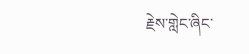རྗེས་གླེང་ཞིང་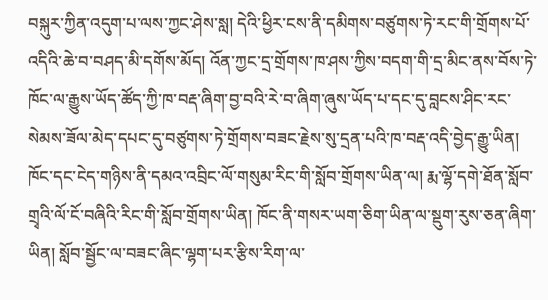བསྐུར་ཀྱིན་འདུག་པ་ལས་ཀྱང་ཤེས་སླ། དེའི་ཕྱིར་ངས་ནི་དམིགས་བཙུགས་ཏེ་རང་གི་གྲོགས་པོ་འདིའི་ཆེ་བ་བཤད་མི་དགོས་མོད། འོན་ཀྱང་དྲ་གྲོགས་ཁ་ཤས་ཀྱིས་བདག་གི་དྲ་མིང་ནས་བོས་ཏེ་ཁོང་ལ་རྒྱུས་ཡོད་ཚོད་ཀྱི་ཁ་བརྡ་ཞིག་བྱ་བའི་རེ་བ་ཞིག་ཞུས་ཡོད་པ་དང་དུ་བླངས་ཤིང་རང་སེམས་ཟོལ་མེད་དཔང་དུ་བཙུགས་ཏེ་གྲོགས་བཟང་རྗེས་སུ་དྲན་པའི་ཁ་བརྡ་འདི་བྱེད་རྒྱུ་ཡིན།
ཁོང་དང་ངེད་གཉིས་ནི་དམའ་འབྲིང་ལོ་གསུམ་རིང་གི་སློབ་གྲོགས་ཡིན་ལ། རྨ་ལྷོ་དགེ་ཐོན་སློབ་གྲྭའི་ལོ་ངོ་བཞིའི་རིང་གི་སློབ་གྲོགས་ཡིན། ཁོང་ནི་གསར་ཡག་ཅིག་ཡིན་ལ་སྡུག་རུས་ཅན་ཞིག་ཡིན། སློབ་སྦྱོང་ལ་བཟང་ཞིང་ལྷག་པར་རྩིས་རིག་ལ་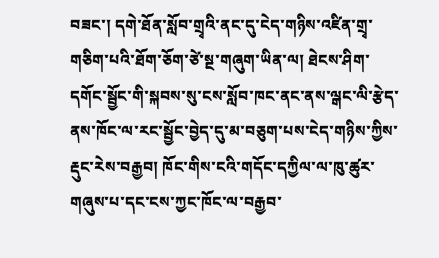བཟང་། དགེ་ཐོན་སློབ་གྲྭའི་ནང་དུ་ངེད་གཉིས་འཛིན་གྲྭ་གཅིག་པའི་ཐོག་ཅོག་ཙེ་སྔ་གཞུག་ཡིན་ལ། ཐེངས་ཤིག་དགོང་སྦྱོང་གི་སྐབས་སུ་ངས་སློབ་ཁང་ནང་ནས་ལྒང་ལི་རྩེད་ནས་ཁོང་ལ་རང་སྦྱོང་བྱེད་དུ་མ་བཅུག་པས་ངེད་གཉིས་ཀྱིས་རྡུང་རེས་བརྒྱབ། ཁོང་གིས་ངའི་གདོང་དཀྱིལ་ལ་ཁུ་ཚུར་གཞུས་པ་དང་ངས་ཀྱང་ཁོང་ལ་བརྒྱབ་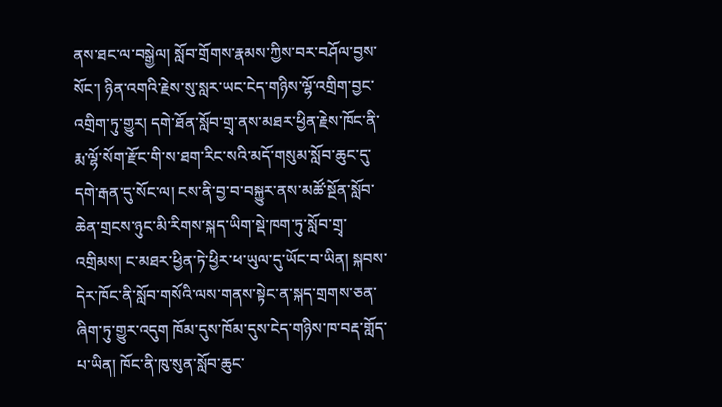ནས་ཐང་ལ་བསྒྱེལ། སློབ་གྲོགས་རྣམས་ཀྱིས་བར་བཤོལ་བྱས་སོང་། ཉིན་འགའི་རྗེས་སུ་སླར་ཡང་ངེད་གཉིས་ལྷོ་འགྲིག་བྱང་འགྲིག་ཏུ་གྱུར། དགེ་ཐོན་སློབ་གྲྭ་ནས་མཐར་ཕྱིན་རྗེས་ཁོང་ནི་རྨ་ལྷོ་སོག་རྫོང་གི་ས་ཐག་རིང་སའི་མདོ་གསུམ་སློབ་ཆུང་དུ་དགེ་རྒན་དུ་སོང་ལ། ངས་ནི་བྱ་བ་བསྐྱུར་ནས་མཚོ་སྔོན་སློབ་ཆེན་གྲངས་ཉུང་མི་རིགས་སྐད་ཡིག་སྡེ་ཁག་ཏུ་སློབ་གྲྭ་འགྲིམས། ང་མཐར་ཕྱིན་ཏེ་ཕྱིར་ཕ་ཡུལ་དུ་ཡོང་བ་ཡིན། སྐབས་དེར་ཁོང་ནི་སློབ་གསོའི་ལས་གནས་སྟེང་ན་སྐད་གྲགས་ཅན་ཞིག་ཏུ་གྱུར་འདུག ཁོམ་དུས་ཁོམ་དུས་ངེད་གཉིས་ཁ་བརྡ་གློད་པ་ཡིན། ཁོང་ནི་ཁུ་སུན་སློབ་ཆུང་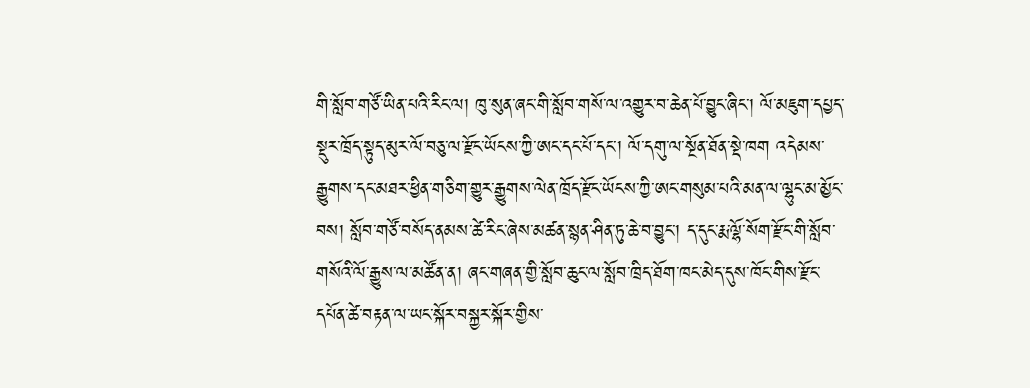གི་སློབ་གཙོ་ཡིན་པའི་རིང་ལ། ཁུ་སུན་ཞང་གི་སློབ་གསོ་ལ་འགྱུར་བ་ཆེན་པོ་བྱུང་ཞིང་། ལོ་མཇུག་དཔྱད་སྡུར་ཁྲོད་སྟུད་མུར་ལོ་བཅུ་ལ་རྫོང་ཡོངས་ཀྱི་ཨང་དང་པོ་དང་། ལོ་དགུ་ལ་སྔོན་ཐོན་སྡེ་ཁག འདེམས་རྒྱུགས་དང་མཐར་ཕྱིན་གཅིག་གྱུར་རྒྱུགས་ལེན་ཁྲོད་རྫོང་ཡོངས་ཀྱི་ཨང་གསུམ་པའི་མན་ལ་ལྷུང་མ་མྱོང་བས། སློབ་གཙོ་བསོད་ནམས་ཚེ་རིང་ཞེས་མཚན་སྙན་ཤིན་ཏུ་ཆེ་བ་བྱུང་། ད་དུང་རྨ་ལྷོ་སོག་རྫོང་གི་སློབ་གསོའི་ལོ་རྒྱུས་ལ་མཚོན་ན། ཞང་གཞན་གྱི་སློབ་ཆུང་ལ་སློབ་ཁྲིད་ཐོག་ཁང་མེད་དུས་ཁོང་གིས་རྫོང་དཔོན་ཚེ་བརྟན་ལ་ཡང་སྐོར་བསྐྱར་སྐོར་གྱིས་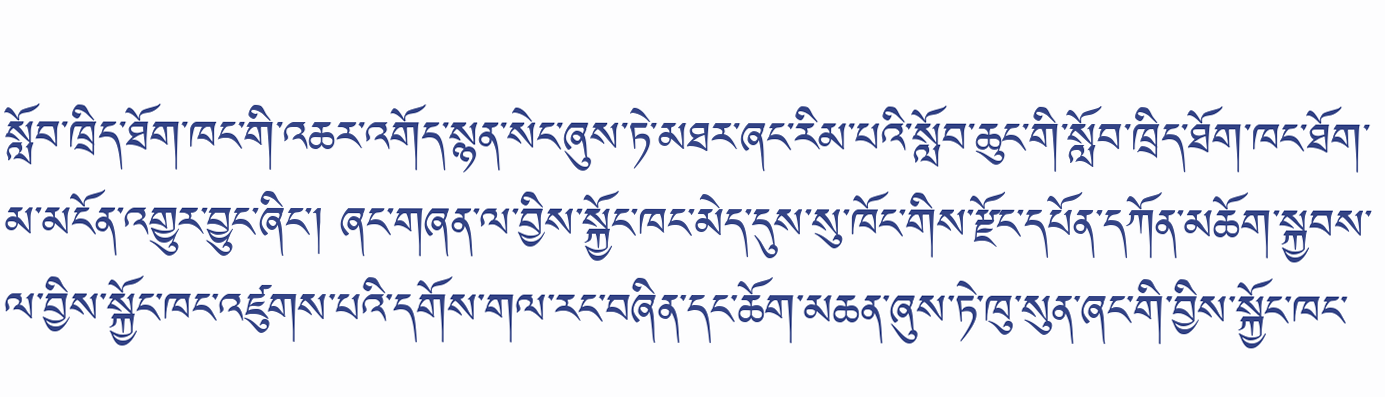སློབ་ཁྲིད་ཐོག་ཁང་གི་འཆར་འགོད་སྙན་སེང་ཞུས་ཏེ་མཐར་ཞང་རིམ་པའི་སློབ་ཆུང་གི་སློབ་ཁྲིད་ཐོག་ཁང་ཐོག་མ་མངོན་འགྱུར་བྱུང་ཞིང་། ཞང་གཞན་ལ་བྱིས་སྐྱོང་ཁང་མེད་དུས་སུ་ཁོང་གིས་རྫོང་དཔོན་དཀོན་མཆོག་སྐྱབས་ལ་བྱིས་སྐྱོང་ཁང་འཛུགས་པའི་དགོས་གལ་རང་བཞིན་དང་ཆོག་མཆན་ཞུས་ཏེ་ཁུ་སུན་ཞང་གི་བྱིས་སྐྱོང་ཁང་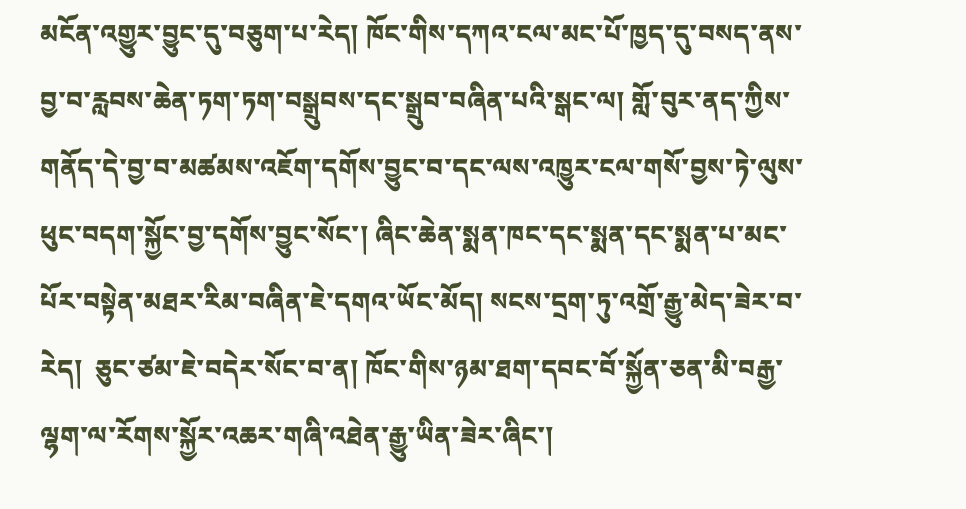མངོན་འགྱུར་བྱུང་དུ་བཅུག་པ་རེད། ཁོང་གིས་དཀའ་ངལ་མང་པོ་ཁྱད་དུ་བསད་ནས་བྱ་བ་རླབས་ཆེན་ཏག་ཏག་བསྒྲུབས་དང་སྒྲུབ་བཞིན་པའི་སྒང་ལ། གློ་བུར་ནད་ཀྱིས་གནོད་དེ་བྱ་བ་མཚམས་འཇོག་དགོས་བྱུང་བ་དང་ལས་འཁྱུར་ངལ་གསོ་བྱས་ཏེ་ལུས་ཕུང་བདག་སྐྱོང་བྱ་དགོས་བྱུང་སོང་། ཞིང་ཆེན་སྨན་ཁང་དང་སྨན་དང་སྨན་པ་མང་པོར་བསྟེན་མཐར་རིམ་བཞིན་ཇེ་དགའ་ཡོང་མོད། སངས་དྲག་ཏུ་འགྲོ་རྒྱུ་མེད་ཟེར་བ་རེད།  ཅུང་ཙམ་ཇེ་བདེར་སོང་བ་ན། ཁོང་གིས་ཉམ་ཐག་དབང་བོ་སྐྱོན་ཅན་མི་བརྒྱ་ལྷག་ལ་རོགས་སྐྱོར་འཆར་གཞི་འཐེན་རྒྱུ་ཡིན་ཟེར་ཞིང་།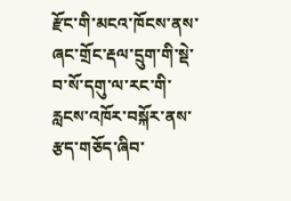རྫོང་གི་མངའ་ཁོངས་ནས་ཞང་གྲོང་རྡལ་དྲུག་གི་སྡེ་བ་སོ་དགུ་ལ་རང་གི་རླངས་འཁོར་བསྐོར་ནས་རྩད་གཅོད་ཞིབ་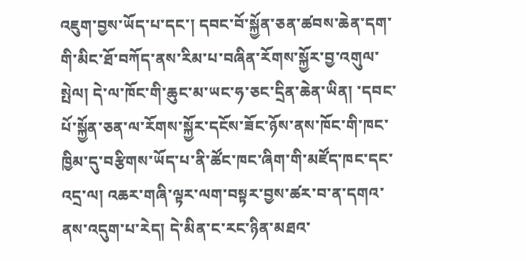འཇུག་བྱས་ཡོད་པ་དང་། དབང་བོ་སྐྱོན་ཅན་ཚབས་ཆེན་དག་གི་མིང་ཐོ་བཀོད་ནས་རིམ་པ་བཞིན་རོགས་སྐྱོར་བྱ་འགུལ་སྤེལ། དེ་ལ་ཁོང་གི་ཆུང་མ་ཡང་ཧ་ཅང་དྲིན་ཆེན་ཡིན། ་དབང་པོ་སྐྱོན་ཅན་ལ་རོགས་སྐྱོར་དངོས་ཟོང་ཉོས་ནས་ཁོང་གི་ཁང་ཁྱིམ་དུ་བརྩིགས་ཡོད་པ་ནི་ཚོང་ཁང་ཞིག་གི་མཛོད་ཁང་དང་འདྲ་ལ། འཆར་གཞི་ལྟར་ལག་བསྟར་བྱས་ཚར་བ་ན་དགའ་ནས་འདུག་པ་རེད། དེ་མིན་ང་རང་ཉིན་མཐའ་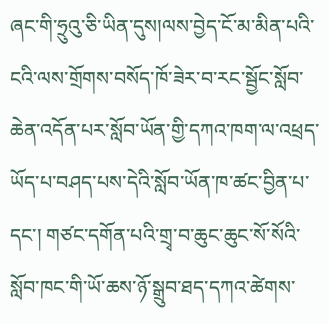ཞང་གི་ཧྲུའུ་ཅི་ཡིན་དུས།ལས་བྱེད་ངོ་མ་མིན་པའི་ངའི་ལས་གྲོགས་བསོད་ཁོ་ཟེར་བ་རང་སྦྱོང་སློབ་ཆེན་འདོན་པར་སློབ་ཡོན་གྱི་དཀའ་ཁག་ལ་འཕྲད་ཡོད་པ་བཤད་པས་དེའི་སློབ་ཡོན་ཁ་ཚང་བྱིན་པ་དང་། གཙང་དགོན་པའི་གྲྭ་བ་ཆུང་ཆུང་སོ་སོའི་སློབ་ཁང་གི་ཡོ་ཆས་ཉོ་སྒྲུབ་ཐད་དཀའ་ཚེགས་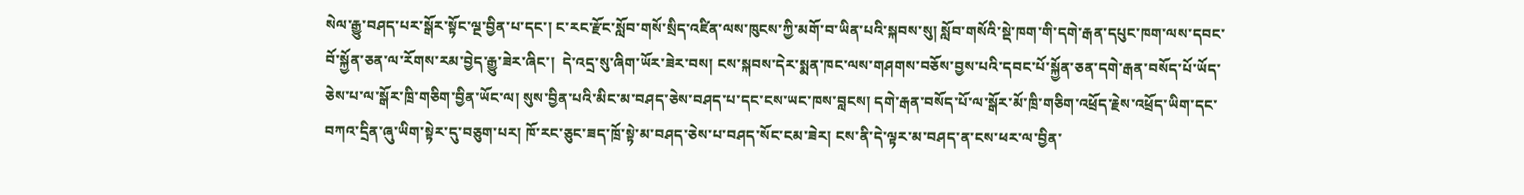སེལ་རྒྱུ་བཤད་པར་སྒོར་སྟོང་ལྔ་བྱིན་པ་དང་། ང་རང་རྫོང་སློབ་གསོ་སྲིད་འཛིན་ལས་ཁུངས་ཀྱི་མགོ་བ་ཡིན་པའི་སྐབས་སུ། སློབ་གསོའི་སྡེ་ཁག་གི་དགེ་རྒན་དཔུང་ཁག་ལས་དབང་བོ་སྐྱོན་ཅན་ལ་རོགས་རམ་བྱེད་རྒྱུ་ཟེར་ཞིང་།  དེ་འདྲ་སུ་ཞིག་ཡོར་ཟེར་བས། ངས་སྐབས་དེར་སྨན་ཁང་ལས་གཤགས་བཅོས་བྱས་པའི་དབང་པོ་སྐྱོན་ཅན་དགེ་རྒན་བསོད་པོ་ཡོད་ཅེས་པ་ལ་སྒོར་ཁྲི་གཅིག་བྱིན་ཡོང་ལ། སུས་བྱིན་པའི་མིང་མ་བཤད་ཅེས་བཤད་པ་དང་ངས་ཡང་ཁས་བླངས། དགེ་རྒན་བསོད་པོ་ལ་སྒོར་མོ་ཁྲི་གཅིག་འཕྲོད་རྗེས་འཕྲོད་ཡིག་དང་བཀའ་དྲིན་ཞུ་ཡིག་སྟེར་དུ་བཅུག་པར། ཁོ་རང་ཅུང་ཟད་ཁྲོ་སྟེ་མ་བཤད་ཅེས་པ་བཤད་སོང་ངམ་ཟེར། ངས་ནི་དེ་ལྟར་མ་བཤད་ན་ངས་ཕར་ལ་བྱིན་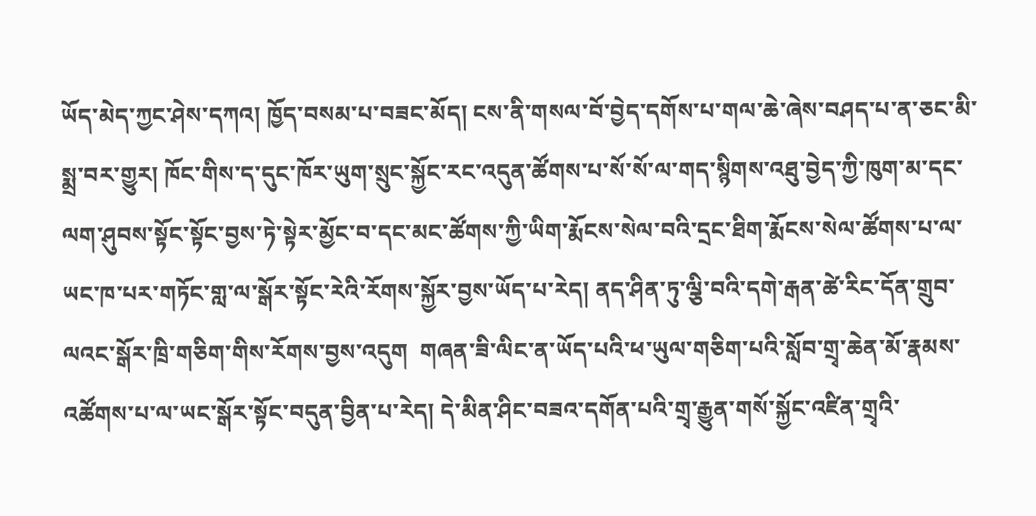ཡོད་མེད་ཀྱང་ཤེས་དཀའ། ཁྱོད་བསམ་པ་བཟང་མོད། ངས་ནི་གསལ་བོ་བྱེད་དགོས་པ་གལ་ཆེ་ཞེས་བཤད་པ་ན་ཅང་མི་སྨྲ་བར་གྱུར། ཁོང་གིས་ད་དུང་ཁོར་ཡུག་སྲུང་སྐྱོང་རང་འདུན་ཚོགས་པ་སོ་སོ་ལ་གད་སྙིགས་འཐུ་བྱེད་ཀྱི་ཁུག་མ་དང་ལག་ཤུབས་སྟོང་སྟོང་བྱས་ཏེ་སྟེར་མྱོང་བ་དང་མང་ཚོགས་ཀྱི་ཡིག་རྨོངས་སེལ་བའི་དྲང་ཐིག་རྨོངས་སེལ་ཚོགས་པ་ལ་ཡང་ཁ་པར་གཏོང་གླ་ལ་སྒོར་སྟོང་རེའི་རོགས་སྐྱོར་བྱས་ཡོད་པ་རེད། ནད་ཤིན་ཏུ་ལྕི་བའི་དགེ་རྒན་ཚེ་རིང་དོན་གྲུབ་ལའང་སྒོར་ཁྲི་གཅིག་གིས་རོགས་བྱས་འདུག  གཞན་ཟི་ལིང་ན་ཡོད་པའི་ཕ་ཡུལ་གཅིག་པའི་སློབ་གྲྭ་ཆེན་མོ་རྣམས་འཚོགས་པ་ལ་ཡང་སྒོར་སྟོང་བདུན་བྱིན་པ་རེད། དེ་མིན་ཤིང་བཟའ་དགོན་པའི་གྲྭ་རྒྱུན་གསོ་སྐྱོང་འཛིན་གྲྭའི་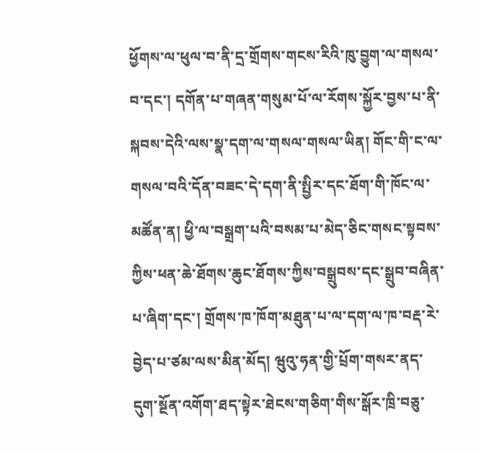ཕྱོགས་ལ་ཕུལ་བ་ནི་དྲ་གྲོགས་གངས་རིའི་ཁུ་བྱུག་ལ་གསལ་བ་དང་། དགོན་པ་གཞན་གསུམ་པོ་ལ་རོགས་སྐྱོར་བྱས་པ་ནི་སྐབས་དེའི་ལས་སྣ་དག་ལ་གསལ་གསལ་ཡིན། གོང་གི་ང་ལ་གསལ་བའི་དོན་བཟང་དེ་དག་ནི་སྤྱིར་དང་ཐོག་གི་ཁོང་ལ་མཚོན་ན། ཕྱི་ལ་བསྒྲག་པའི་བསམ་པ་མེད་ཅིང་གསང་སྟབས་ཀྱིས་ཕན་ཆེ་ཐོགས་ཆུང་ཐོགས་ཀྱིས་བསྒྲུབས་དང་སྒྲུབ་བཞིན་པ་ཞིག་དང་། གྲོགས་ཁ་ཁོག་མཐུན་པ་ལ་དག་ལ་ཁ་བརྡ་རེ་བྱེད་པ་ཙམ་ལས་མིན་མོད། ཝུའུ་ཧན་གྱི་པྲོག་གསར་ནད་དུག་སྔོན་འགོག་ཐད་སྟེར་ཐེངས་གཅིག་གིས་སྒོར་ཁྲི་བཅུ་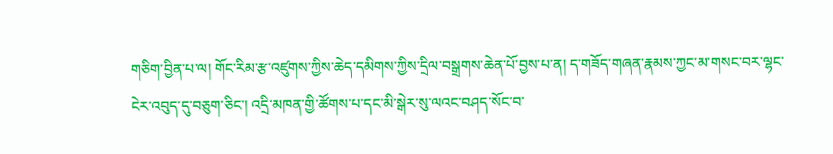གཅིག་བྱིན་པ་ལ། གོང་རིམ་རྩ་འཛུགས་ཀྱིས་ཆེད་དམིགས་ཀྱིས་དྲིལ་བསྒྲགས་ཆེན་པོ་བྱས་པ་ན། ད་གཟོད་གཞན་རྣམས་ཀྱང་མ་གསང་བར་ལྷང་ངེར་འབུད་དུ་བཅུག་ཅིང་། འདྲི་མཁན་གྱི་ཚོགས་པ་དང་མི་སྒེར་སུ་ལའང་བཤད་སོང་བ་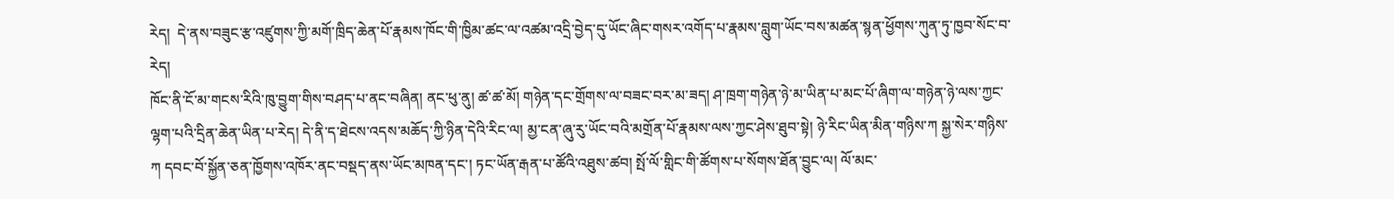རེད།  དེ་ནས་བཟུང་རྩ་འཛུགས་ཀྱི་མགོ་ཁྲིད་ཆེན་པོ་རྣམས་ཁོང་གི་ཁྱིམ་ཚང་ལ་འཚམ་འདྲི་བྱེད་དུ་ཡོང་ཞིང་གསར་འགོད་པ་རྣམས་བླུག་ཡོང་བས་མཚན་སྙན་ཕྱོགས་ཀུན་ཏུ་ཁྱབ་སོང་བ་རེད།
ཁོང་ནི་ངོ་མ་གངས་རིའི་ཁུ་བྱུག་གིས་བཤད་པ་ནང་བཞིན། ནང་ཕུ་ནུ། ཚ་ཚ་མོ། གཉེན་དང་གྲོགས་ལ་བཟང་བར་མ་ཟད། ཤ་ཁྲག་གཉེན་ཉེ་མ་ཡིན་པ་མང་པོ་ཞིག་ལ་གཉེན་ཉེ་ལས་ཀྱང་ལྷག་པའི་དྲིན་ཆེན་ཡིན་པ་རེད། དེ་ནི་ད་ཐེངས་འདས་མཆོད་ཀྱི་ཉིན་དེའི་རིང་ལ། མྱ་ངན་ཞུ་རུ་ཡོང་བའི་མགྲོན་པོ་རྣམས་ལས་ཀྱང་ཤེས་ཐུབ་སྟེ། ཉེ་རིང་ཡིན་མིན་གཉིས་ཀ སྐྱ་སེར་གཉིས་ཀ དབང་བོ་སྐྱོན་ཅན་ཁྱོགས་འཁོར་ནང་བསྡད་ནས་ཡོང་མཁན་དང་། ཏང་ཡོན་རྒན་པ་ཚོའི་འཐུས་ཚབ། སྤོ་ལོ་གླིང་གི་ཚོགས་པ་སོགས་ཐོན་བྱུང་ལ། ལོ་མང་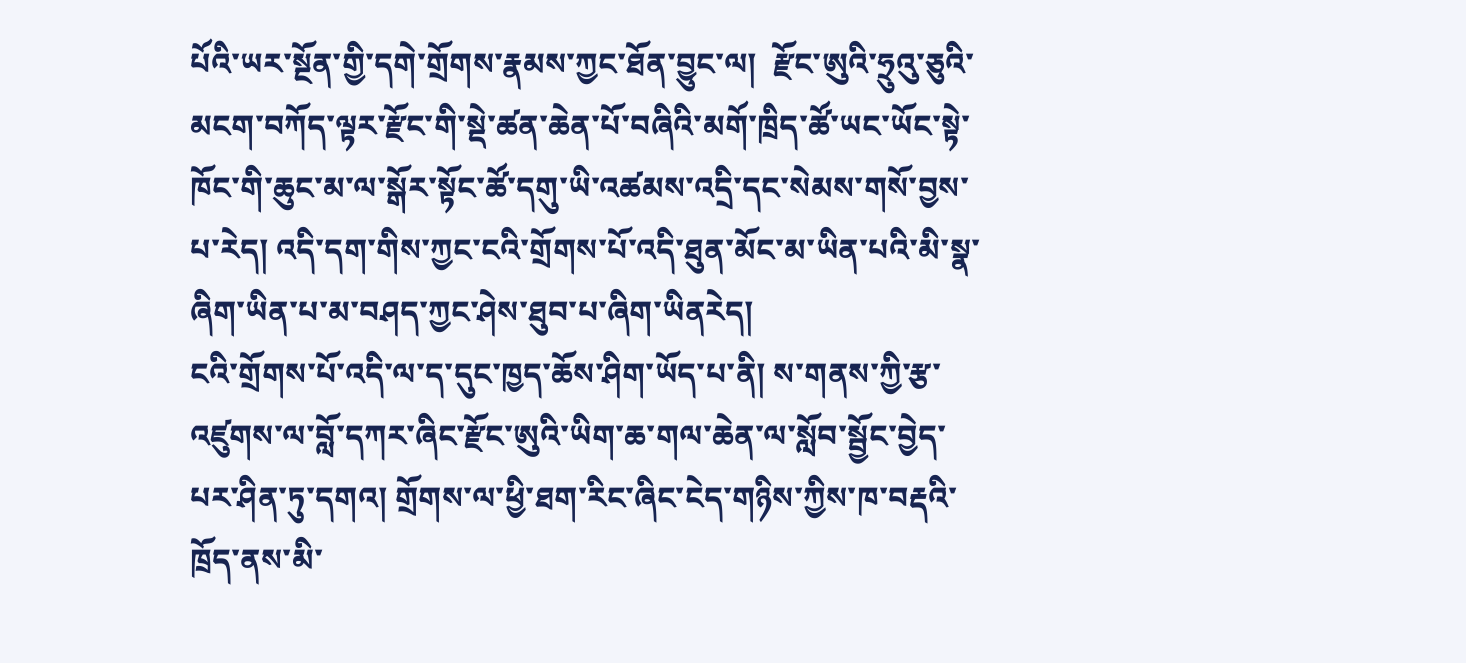པོའི་ཡར་སྔོན་གྱི་དགེ་གྲོགས་རྣམས་ཀྱང་ཐོན་བྱུང་ལ།  རྫོང་ཨུའི་ཧྲུའུ་ཅུའི་མངག་བཀོད་ལྟར་རྫོང་གི་སྡེ་ཚན་ཆེན་པོ་བཞིའི་མགོ་ཁྲིད་ཚོ་ཡང་ཡོང་སྟེ་ཁོང་གི་ཆུང་མ་ལ་སྒོར་སྟོང་ཚོ་དགུ་ཡི་འཚམས་འདྲི་དང་སེམས་གསོ་བྱས་པ་རེད། འདི་དག་གིས་ཀྱང་ངའི་གྲོགས་པོ་འདི་ཐུན་མོང་མ་ཡིན་པའི་མི་སྣ་ཞིག་ཡིན་པ་མ་བཤད་ཀྱང་ཤེས་ཐུབ་པ་ཞིག་ཡིནརེད།
ངའི་གྲོགས་པོ་འདི་ལ་ད་དུང་ཁྱད་ཆོས་ཤིག་ཡོད་པ་ནི། ས་གནས་ཀྱི་རྩ་འཛུགས་ལ་བློ་དཀར་ཞིང་རྫོང་ཨུའི་ཡིག་ཆ་གལ་ཆེན་ལ་སློབ་སྦྱོང་བྱེད་པར་ཤིན་ཏུ་དགའ། གྲོགས་ལ་ཕྱི་ཐག་རིང་ཞིང་ངེད་གཉིས་ཀྱིས་ཁ་བརྡའི་ཁྲོད་ནས་མི་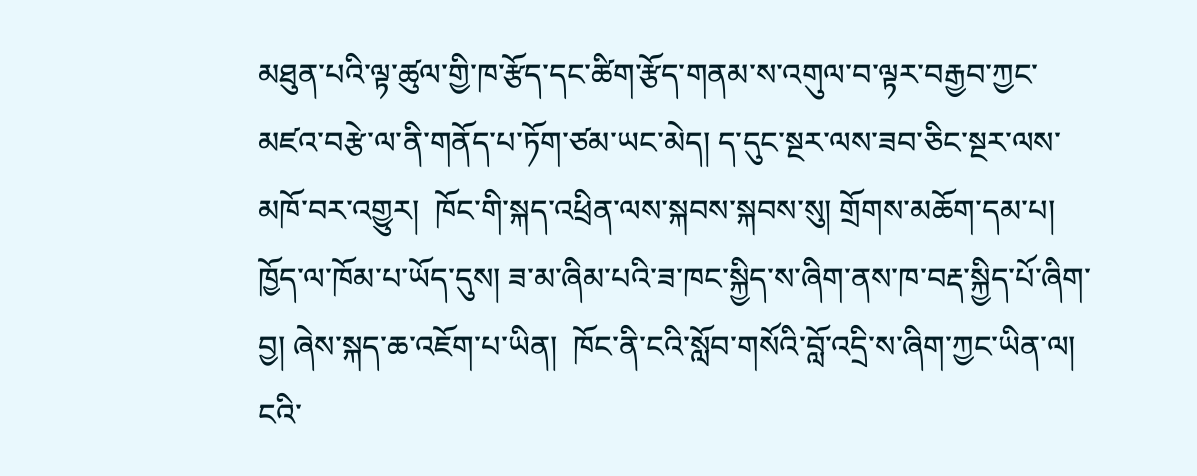མཐུན་པའི་ལྟ་ཚུལ་གྱི་ཁ་རྩོད་དང་ཚིག་རྩོད་གནམ་ས་འགུལ་བ་ལྟར་བརྒྱབ་ཀྱང་མཛའ་བརྩེ་ལ་ནི་གནོད་པ་ཏོག་ཙམ་ཡང་མེད། ད་དུང་སྔར་ལས་ཟབ་ཅིང་སྔར་ལས་མཁོ་བར་འགྱུར།  ཁོང་གི་སྐད་འཕྲིན་ལས་སྐབས་སྐབས་སུ། གྲོགས་མཆོག་དམ་པ། ཁྱོད་ལ་ཁོམ་པ་ཡོད་དུས། ཟ་མ་ཞིམ་པའི་ཟ་ཁང་སྐྱིད་ས་ཞིག་ནས་ཁ་བརྡ་སྐྱིད་པོ་ཞིག་བྱ། ཞེས་སྐད་ཆ་འཇོག་པ་ཡིན།  ཁོང་ནི་ངའི་སློབ་གསོའི་བློ་འདྲི་ས་ཞིག་ཀྱང་ཡིན་ལ། ངའི་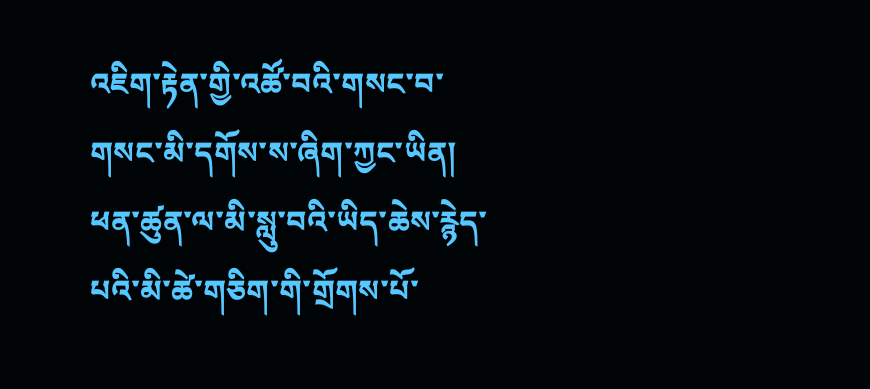འཇིག་རྟེན་གྱི་འཚོ་བའི་གསང་བ་གསང་མི་དགོས་ས་ཞིག་ཀྱང་ཡིན། ཕན་ཚུན་ལ་མི་སླུ་བའི་ཡིད་ཆེས་རྙེད་པའི་མི་ཚེ་གཅིག་གི་གྲོགས་པོ་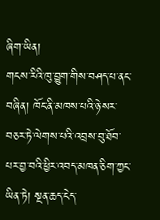ཞིག་ཡིན།
གངས་རིའི་ཁུ་བྱུག་གིས་བཤད་པ་ནང་བཞིན། ཁོང་ནི་མཁས་པའི་ཉེ་སར་བཅར་ཏེ་ལེགས་པའི་འབྲས་བུ་ཐོབ་པར་བྱ་བའི་ཕྱིར་འབད་མཁན་ཅིག་ཀྱང་ཡིན་ཏེ། སྔན་ཆད་ངེད་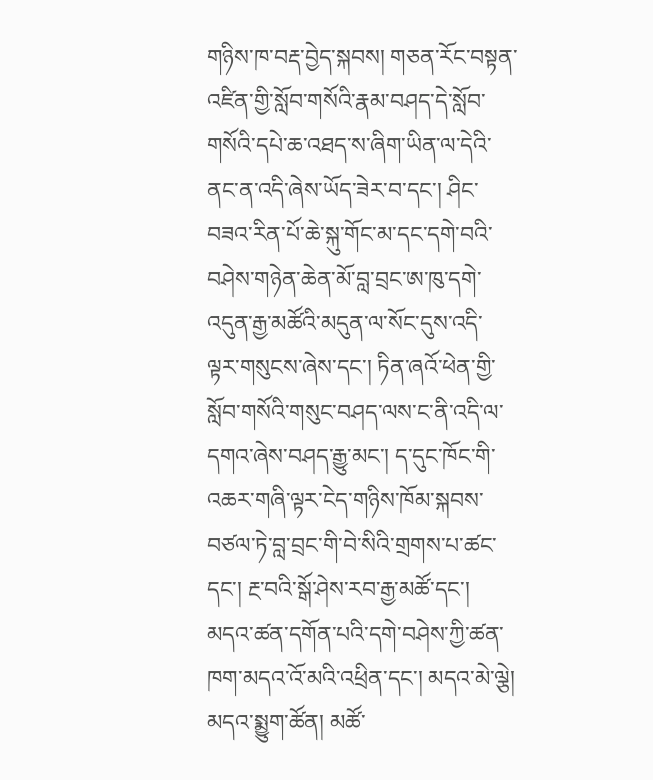གཉིས་ཁ་བརྡ་བྱེད་སྐབས། གཅན་རོང་བསྟན་འཛིན་གྱི་སློབ་གསོའི་རྣམ་བཤད་དེ་སློབ་གསོའི་དཔེ་ཆ་འཐད་ས་ཞིག་ཡིན་ལ་དེའི་ནང་ན་འདི་ཞེས་ཡོད་ཟེར་བ་དང་། ཤིང་བཟའ་རིན་པོ་ཆེ་སྐུ་གོང་མ་དང་དགེ་བའི་བཤེས་གཉེན་ཆེན་མོ་བླ་བྲང་ཨ་ཁུ་དགེ་འདུན་རྒྱ་མཚོའི་མདུན་ལ་སོང་དུས་འདི་ལྟར་གསུངས་ཞེས་དང་། ཏིན་ཞའོ་ཕེན་གྱི་སློབ་གསོའི་གསུང་བཤད་ལས་ང་ནི་འདི་ལ་དགའ་ཞེས་བཤད་རྒྱུ་མང་། ད་དུང་ཁོང་གི་འཆར་གཞི་ལྟར་ངེད་གཉིས་ཁོམ་སྐབས་བཙལ་ཏེ་བླ་བྲང་གི་བེ་སིའི་གྲགས་པ་ཚང་དང་། རྔ་བའི་སྒོ་ཤེས་རབ་རྒྱ་མཚོ་དང་། མདའ་ཚན་དགོན་པའི་དགེ་བཤེས་ཀྱི་ཚན་ཁག་མདའ་འོ་མའི་འཕྲིན་དང་། མདའ་མེ་ལྕེ། མདའ་སྨྱུག་ཚོན། མཚོ་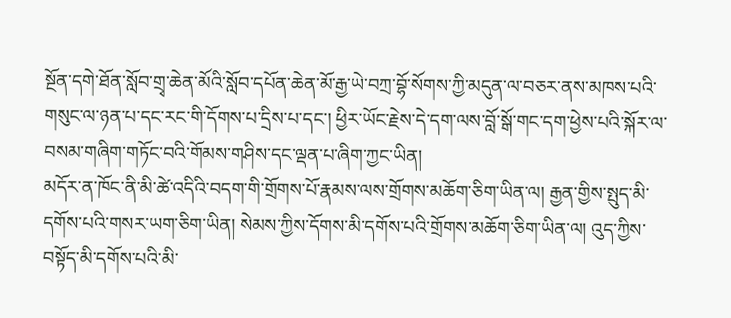སྔོན་དགེ་ཐོན་སློབ་གྲྭ་ཆེན་མོའི་སློབ་དཔོན་ཆེན་མོ་རྒྱ་ཡེ་བཀྲ་བྷོ་སོགས་ཀྱི་མདུན་ལ་བཅར་ནས་མཁས་པའི་གསུང་ལ་ཉན་པ་དང་རང་གི་དོགས་པ་དྲིས་པ་དང་། ཕྱིར་ཡོང་རྗེས་དེ་དག་ལས་བློ་སྒོ་གང་དག་ཕྱེས་པའི་སྐོར་ལ་བསམ་གཞིག་གཏོང་བའི་གོམས་གཤིས་དང་ལྡན་པ་ཞིག་ཀྱང་ཡིན།
མདོར་ན་ཁོང་ནི་མི་ཚེ་འདིའི་བདག་གི་གྲོགས་པོ་རྣམས་ལས་གྲོགས་མཆོག་ཅིག་ཡིན་ལ། རྒྱན་གྱིས་སྤུད་མི་དགོས་པའི་གསར་ཡག་ཅིག་ཡིན། སེམས་ཀྱིས་དོགས་མི་དགོས་པའི་གྲོགས་མཆོག་ཅིག་ཡིན་ལ། འུད་ཀྱིས་བསྟོད་མི་དགོས་པའི་མི་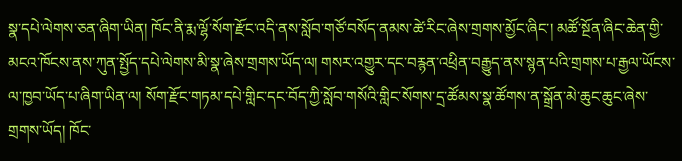སྣ་དཔེ་ལེགས་ཅན་ཞིག་ཡིན། ཁོང་ནི་རྨ་ལྷོ་སོག་རྫོང་འདི་ནས་སློབ་གཙོ་བསོད་ནམས་ཚེ་རིང་ཞེས་གྲགས་མྱོང་ཞིང་། མཚོ་སྔོན་ཞིང་ཆེན་གྱི་མངའ་ཁོངས་ནས་ཀུན་སྤྱོད་དཔེ་ལེགས་མི་སྣ་ཞེས་གྲགས་ཡོད་ལ། གསར་འགྱུར་དང་བརྙན་འཕྲིན་བརྒྱུད་ནས་སྙན་པའི་གྲགས་པ་རྒྱལ་ཡོངས་ལ་ཁྱབ་ཡོད་པ་ཞིག་ཡིན་ལ། སོག་རྫོང་གཏམ་དཔེ་གླིང་དང་བོད་ཀྱི་སློབ་གསོའི་གླིང་སོགས་དྲ་ཚོམས་སྣ་ཚོགས་ན་སྒྲོན་མེ་ཆུང་ཆུང་ཞེས་གྲགས་ཡོད། ཁོང་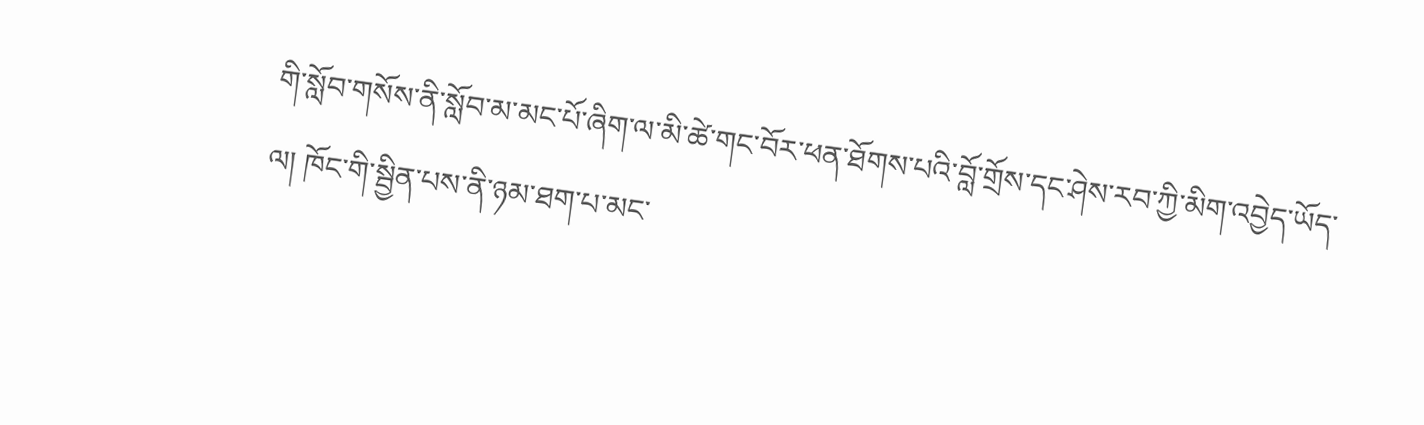གི་སློབ་གསོས་ནི་སློབ་མ་མང་པོ་ཞིག་ལ་མི་ཚེ་གང་བོར་ཕན་ཐོགས་པའི་བློ་གྲོས་དང་ཤེས་རབ་ཀྱི་མིག་འབྱེད་ཡོད་ལ། ཁོང་གི་སྦྱིན་པས་ནི་ཉམ་ཐག་པ་མང་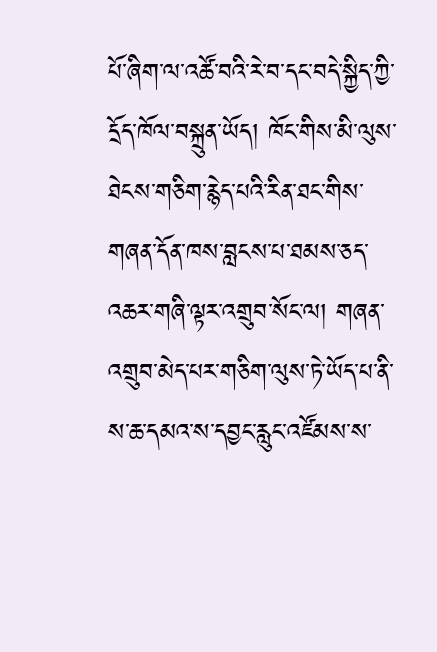པོ་ཞིག་ལ་འཚོ་བའི་རེ་བ་དང་བདེ་སྐྱིད་ཀྱི་དྲོད་ཁོལ་བསྐྲུན་ཡོད། ཁོང་གིས་མི་ལུས་ཐེངས་གཅིག་རྙེད་པའི་རིན་ཐང་གིས་གཞན་དོན་ཁས་བླངས་པ་ཐམས་ཅད་འཆར་གཞི་ལྟར་འགྲུབ་སོང་ལ། གཞན་འགྲུབ་མེད་པར་གཅིག་ལུས་ཏེ་ཡོད་པ་ནི་ས་ཆ་དམའ་ས་དབྱང་རླུང་འཛོམས་ས་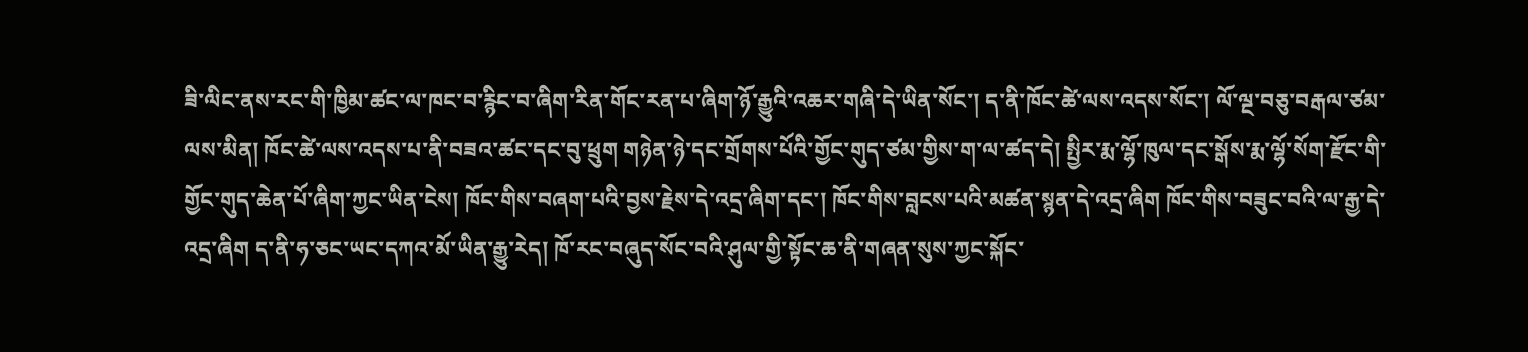ཟི་ལིང་ནས་རང་གི་ཁྱིམ་ཚང་ལ་ཁང་བ་རྙིང་བ་ཞིག་རིན་གོང་རན་པ་ཞིག་ཉོ་རྒྱུའི་འཆར་གཞི་དེ་ཡིན་སོང་། ད་ནི་ཁོང་ཚེ་ལས་འདས་སོང་། ལོ་ལྔ་བཅུ་བརྒལ་ཙམ་ལས་མིན། ཁོང་ཚེ་ལས་འདས་པ་ནི་བཟའ་ཚང་དང་བུ་ཕྲུག གཉེན་ཉེ་དང་གྲོགས་པོའི་གྱོང་གུད་ཙམ་གྱིས་ག་ལ་ཚད་དེ། སྤྱིར་རྨ་ལྷོ་ཁུལ་དང་སྒོས་རྨ་ལྷོ་སོག་རྫོང་གི་གྱོང་གུད་ཆེན་པོ་ཞིག་ཀྱང་ཡིན་ངེས། ཁོང་གིས་བཞག་པའི་བྱས་རྗེས་དེ་འདྲ་ཞིག་དང་། ཁོང་གིས་བླངས་པའི་མཚན་སྙན་དེ་འདྲ་ཞིག ཁོང་གིས་བཟུང་བའི་ལ་རྒྱ་དེ་འདྲ་ཞིག ད་ནི་ཧ་ཅང་ཡང་དཀའ་མོ་ཡིན་རྒྱུ་རེད། ཁོ་རང་བཞུད་སོང་བའི་ཤུལ་གྱི་སྟོང་ཆ་ནི་གཞན་སུས་ཀྱང་སྐོང་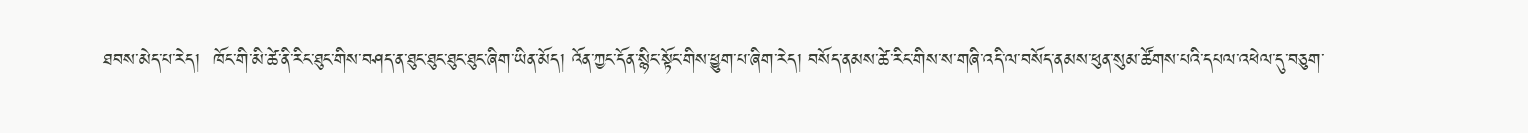ཐབས་མེད་པ་རེད།  ཁོང་གི་མི་ཚེ་ནི་རིང་ཐུང་གིས་བཤད་ན་ཐུང་ཐུང་ཐུང་ཐུང་ཞིག་ཡིན་མོད། འོན་ཀྱང་དོན་སྙིང་སྟོང་གིས་ཕྱུག་པ་ཞིག་རེད། བསོད་ནམས་ཚེ་རིང་གིས་ས་གཞི་འདི་ལ་བསོད་ནམས་ཕུན་སུམ་ཚོགས་པའི་དཔལ་འཕེལ་དུ་བཅུག་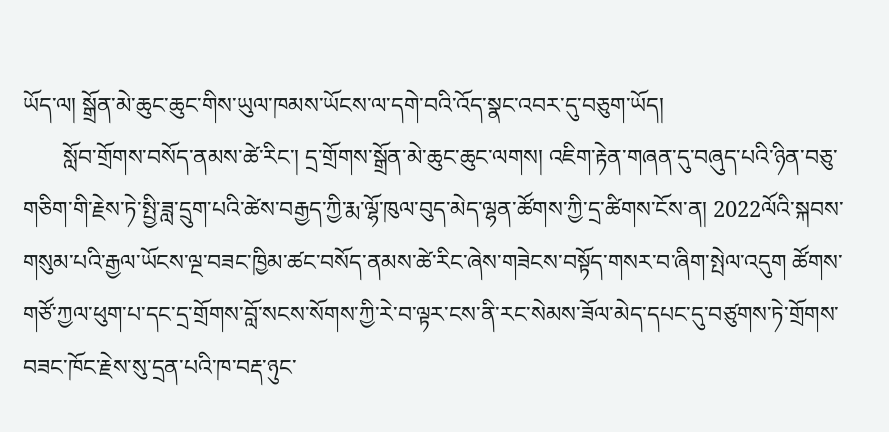ཡོད་ལ། སྒྲོན་མེ་ཆུང་ཆུང་གིས་ཡུལ་ཁམས་ཡོངས་ལ་དགེ་བའི་འོད་སྣང་འབར་དུ་བཅུག་ཡོད།
       སློབ་གྲོགས་བསོད་ནམས་ཚེ་རིང་། དྲ་གྲོགས་སྒྲོན་མེ་ཆུང་ཆུང་ལགས། འཇིག་རྟེན་གཞན་དུ་བཞུད་པའི་ཉིན་བཅུ་གཅིག་གི་རྗེས་ཏེ་སྤྱི་ཟླ་དྲུག་པའི་ཚེས་བརྒྱད་ཀྱི་རྨ་ལྷོ་ཁུལ་བུད་མེད་ལྷན་ཚོགས་ཀྱི་དྲ་ཚིགས་ངོས་ན། 2022ལོའི་སྐབས་གསུམ་པའི་རྒྱལ་ཡོངས་ལྔ་བཟང་ཁྱིམ་ཚང་བསོད་ནམས་ཚེ་རིང་ཞེས་གཟེངས་བསྟོད་གསར་བ་ཞིག་སྤེལ་འདུག ཚོགས་གཙོ་ཀྱལ་ཕུག་པ་དང་དྲ་གྲོགས་བློ་སངས་སོགས་ཀྱི་རེ་བ་ལྟར་ངས་ནི་རང་སེམས་ཟོལ་མེད་དཔང་དུ་བཙུགས་ཏེ་གྲོགས་བཟང་ཁོང་རྗེས་སུ་དྲན་པའི་ཁ་བརྡ་ཉུང་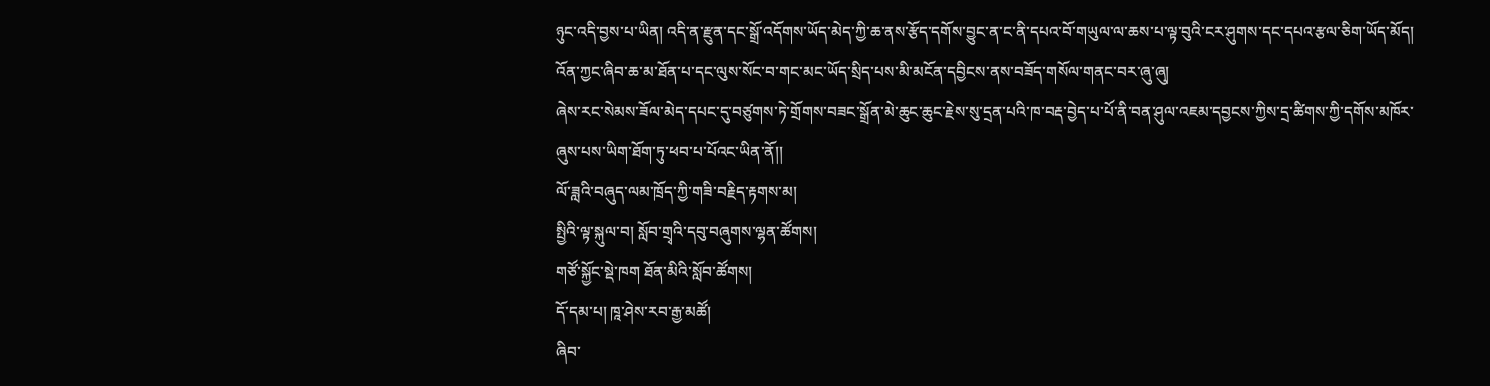ཉུང་འདི་བྱས་པ་ཡིན། འདི་ན་རྫུན་དང་སྒྲོ་འདོགས་ཡོད་མེད་ཀྱི་ཆ་ནས་རྩོད་དགོས་བྱུང་ན་ང་ནི་དཔའ་བོ་གཡུལ་ལ་ཆས་པ་ལྟ་བུའི་ངར་ཤུགས་དང་དཔའ་རྩལ་ཅིག་ཡོད་མོད། འོན་ཀྱང་ཞིབ་ཆ་མ་ཐོན་པ་དང་ལུས་སོང་བ་གང་མང་ཡོད་སྲིད་པས་མི་མངོན་དབྱིངས་ནས་བཟོད་གསོལ་གནང་བར་ཞུ་ཞུ།
ཞེས་རང་སེམས་ཟོལ་མེད་དཔང་དུ་བཙུགས་ཏེ་གྲོགས་བཟང་སྒྲོན་མེ་ཆུང་ཆུང་རྗེས་སུ་དྲན་པའི་ཁ་བརྡ་བྱེད་པ་པོ་ནི་བན་ཤུལ་འཇམ་དབྱངས་ཀྱིས་དྲ་ཚིགས་ཀྱི་དགོས་མཁོར་ཞུས་པས་ཡིག་ཐོག་ཏུ་ཕབ་པ་པོའང་ཡིན་ནོ།།
ལོ་ཟླའི་བཞུད་ལམ་ཁྲོད་ཀྱི་གཟི་བརྗིད་རྟགས་མ།
སྤྱིའི་ལྟ་སྐུལ་བ། སློབ་གྲྭའི་དབུ་བཞུགས་ལྷན་ཚོགས།
གཙོ་སྐྱོང་སྡེ་ཁག ཐོན་མིའི་སློབ་ཚོགས།
དོ་དམ་པ། ཁཱ་ཤེས་རབ་རྒྱ་མཚོ།
ཞིབ་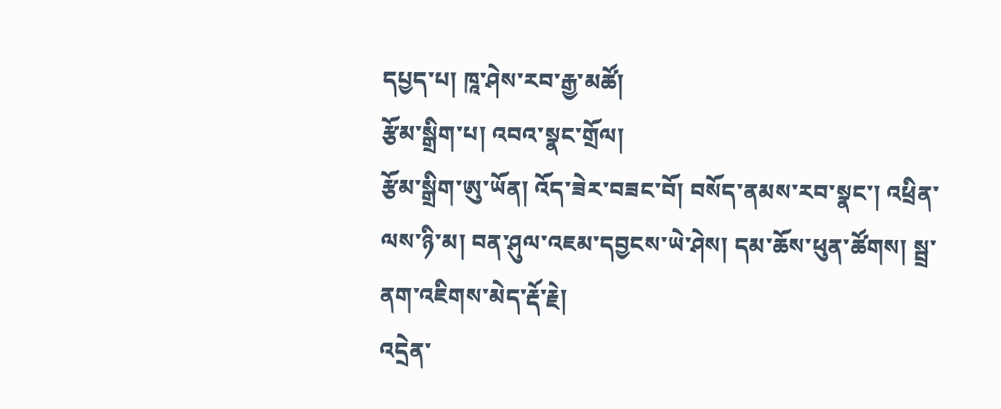དཔྱད་པ། ཁཱ་ཤེས་རབ་རྒྱ་མཚོ།
རྩོམ་སྒྲིག་པ། འབའ་སྣང་གྲོལ།
རྩོམ་སྒྲིག་ཨུ་ཡོན། འོད་ཟེར་བཟང་བོ། བསོད་ནམས་རབ་སྣང་། འཕྲིན་ལས་ཉི་མ། བན་ཤུལ་འཇམ་དབྱངས་ཡེ་ཤེས། དམ་ཆོས་ཕུན་ཚོགས། སྦྲ་ནག་འཇིགས་མེད་རྡོ་རྗེ།
འདྲེན་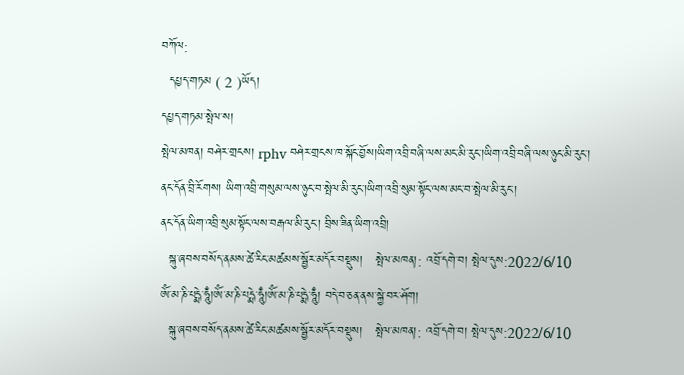བཀོལ:
  དཔྱད་གཏམ ( 2 )ཡོད།
དཔྱད་གཏམ་སྤེལ་ས།
སྤེལ་མཁན། བཤེར་གྲངས། rphv བཤེར་གྲངས་ཁ་སྐོང་བྱོས།ཡིག་འབྲི་བཞི་ལས་མང་མི་རུང་།ཡིག་འབྲི་བཞི་ལས་ཉུང་མི་རུང་།
ནང་དོན་བྲི་རོགས། ཡིག་འབྲི་གསུམ་ལས་ཉུང་བ་སྤེལ་མི་རུང་།ཡིག་འབྲི་སུམ་སྟོང་ལས་མང་བ་སྤེལ་མི་རུང་།
ནང་དོན་ཡིག་འབྲི་སུམ་སྟོང་ལས་བརྒལ་མི་རུང་། བྲིས་ཟིན་ཡིག་འབྲི།
  སྐུ་ཞབས་བསོད་ནམས་ཚེ་རིང་མཚམས་སྦྱོར་མདོར་བསྡུས།   སྤེལ་མཁན།: འབྲོ་དགེ་བ། སྤེལ་དུས:2022/6/10
ཨོཾ་མ་ཎི་པདྨེ་ཧཱུྃ།ཨོཾ་མ་ཎི་པདྨེ་ཧཱུྃ།ཨོཾ་མ་ཎི་པདྨེ་ཧཱུྃ། བདེ་བ་ཅན་ནས་སྐྱེ་བར་ཤོག།
  སྐུ་ཞབས་བསོད་ནམས་ཚེ་རིང་མཚམས་སྦྱོར་མདོར་བསྡུས།   སྤེལ་མཁན།: འབྲོ་དགེ་བ། སྤེལ་དུས:2022/6/10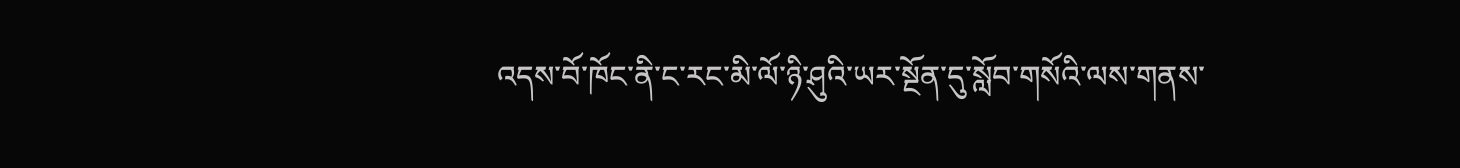འདས་བོ་ཁོང་ནི་ང་རང་མི་ལོ་ཉི་ཤུའི་ཡར་སྔོན་དུ་སློབ་གསོའི་ལས་གནས་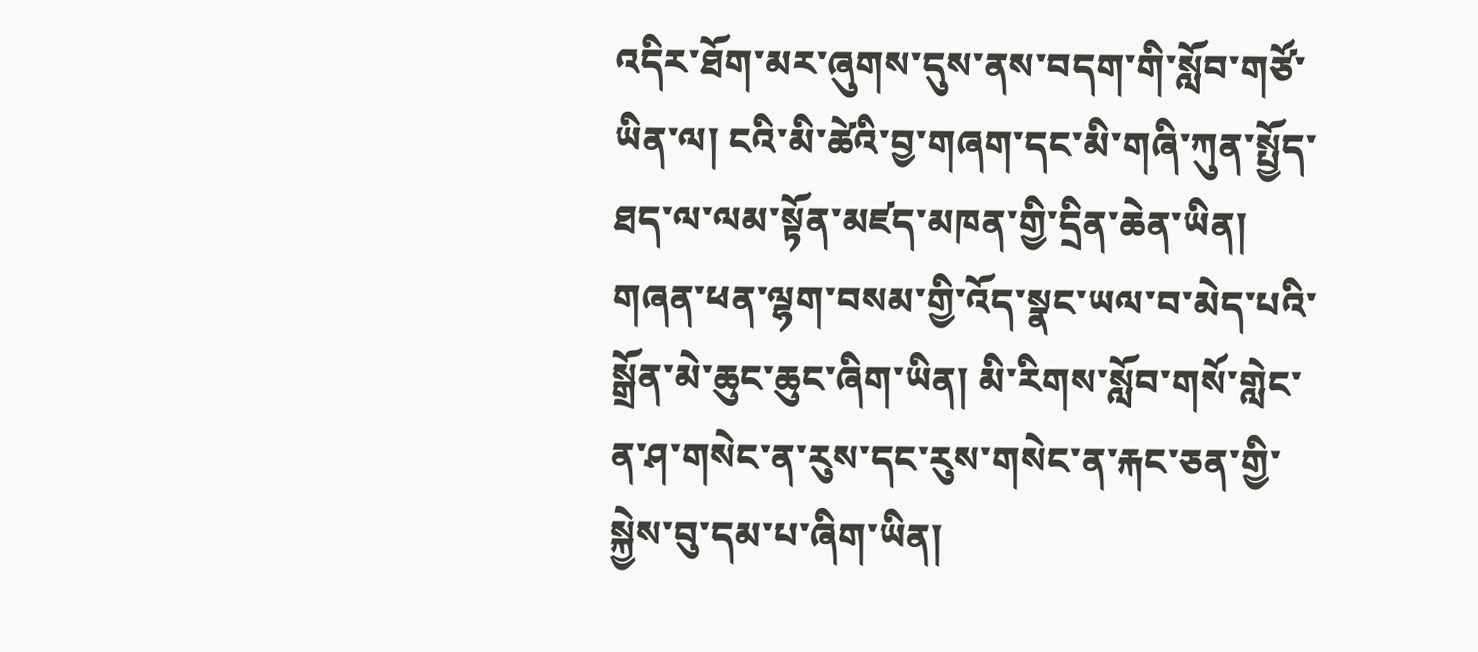འདིར་ཐོག་མར་ཞུགས་དུས་ནས་བདག་གི་སློབ་གཙོ་ཡིན་ལ། ངའི་མི་ཚེའི་བྱ་གཞག་དང་མི་གཞི་ཀུན་སྤྱོད་ཐད་ལ་ལམ་སྟོན་མཛད་མཁན་གྱི་དྲིན་ཆེན་ཡིན། གཞན་ཕན་ལྷག་བསམ་གྱི་འོད་སྣང་ཡལ་བ་མེད་པའི་སྒྲོན་མེ་ཆུང་ཆུང་ཞིག་ཡིན། མི་རིགས་སློབ་གསོ་གླེང་ན་ཤ་གསེང་ན་རུས་དང་རུས་གསེང་ན་རྐང་ཅན་གྱི་སྐྱེས་བུ་དམ་པ་ཞིག་ཡིན།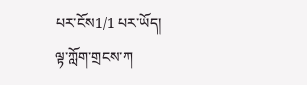པར་ངོས1/1 པར་ཡོད།
ལྟ་ཀློག་གྲངས་ཀ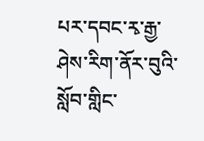པར་དབང་རྭ་རྒྱ་ཤེས་རིག་ནོར་བུའི་སློབ་གླིང་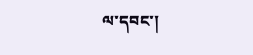ལ་དབང་།